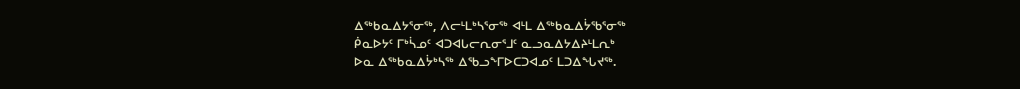ᐃᖅᑲᓇᐃᔭᕐᓂᖅ, ᐱᓕᒻᒪᒃᓴᕐᓂᖅ ᐊᒻᒪ ᐃᖅᑲᓇᐃᔮᖃᕐᓂᖅ
ᑮᓇᐅᔭᑦ ᒥᒃᓵᓄᑦ ᐊᑐᐊᒐᓕᕆᓂᕐᒧᑦ ᓇᓗᓇᐃᔭᐃᔨᒻᒪᕆᒃ
ᐅᓇ ᐃᖅᑲᓇᐃᔮᒃᓴᖅ ᐃᖃᓗᖕᒥᐅᑕᑐᐊᓄᑦ ᒪᑐᐃᖓᔪᖅ.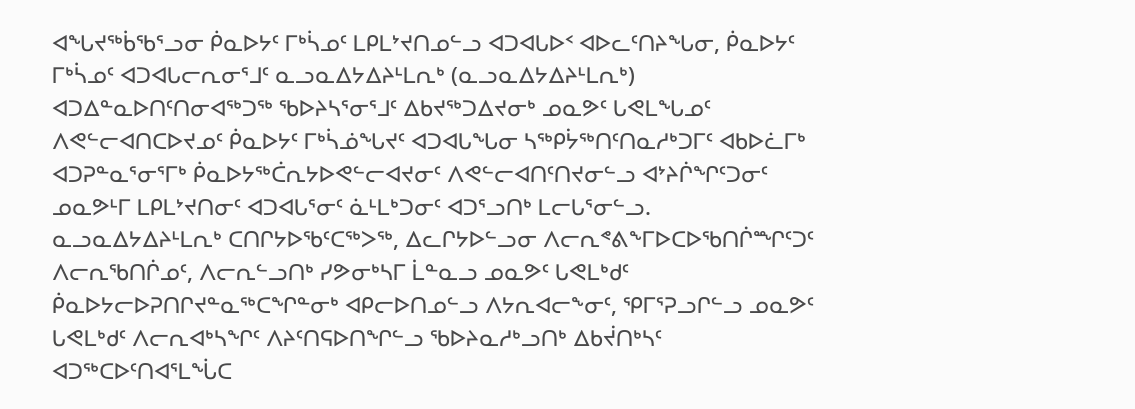ᐊᖓᔪᖅᑳᖃᕐᓗᓂ ᑮᓇᐅᔭᑦ ᒥᒃᓵᓄᑦ ᒪᑭᒪᔾᔪᑎᓄᓪᓗ ᐊᑐᐊᒐᐅᑉ ᐊᐅᓚᑦᑎᔨᖓᓂ, ᑮᓇᐅᔭᑦ ᒥᒃᓵᓄᑦ ᐊᑐᐊᒐᓕᕆᓂᕐᒧᑦ ᓇᓗᓇᐃᔭᐃᔨᒻᒪᕆᒃ (ᓇᓗᓇᐃᔭᐃᔨᒻᒪᕆᒃ) ᐊᑐᐃᓐᓇᐅᑎᑦᑎᓂᐊᖅᑐᖅ ᖃᐅᔨᓴᕐᓂᕐᒧᑦ ᐃᑲᔪᖅᑐᐃᔪᓂᒃ ᓄᓇᕗᑦ ᒐᕙᒪᖓᓄᑦ ᐱᕙᓪᓕᐊᑎᑕᐅᔪᓄᑦ ᑮᓇᐅᔭᑦ ᒥᒃᓵᓅᖓᔪᑦ ᐊᑐᐊᒐᖓᓂ ᓴᖅᑭᔮᖅᑎᑦᑎᓇᓱᒃᑐᒥᑦ ᐊᑲᐅᓛᒥᒃ ᐊᑐᕈᓐᓇᕐᓂᕐᒥᒃ ᑮᓇᐅᔭᖅᑖᕆᔭᐅᕙᓪᓕᐊᔪᓂᑦ ᐱᕙᓪᓕᐊᑎᑦᑎᔪᓂᓪᓗ ᐊᔾᔨᒌᖏᑦᑐᓂᑦ ᓄᓇᕗᒻᒥ ᒪᑭᒪᔾᔪᑎᓂᑦ ᐊᑐᐊᒐᕐᓂᑦ ᓈᒻᒪᒃᑐᓂᑦ ᐊᑐᕐᓗᑎᒃ ᒪᓕᒐᕐᓂᓪᓗ.  ᓇᓗᓇᐃᔭᐃᔨᒻᒪᕆᒃ ᑕᑎᒋᔭᐅᖃᑦᑕᖅᐳᖅ, ᐃᓚᒋᔭᐅᓪᓗᓂ ᐱᓕᕆᕝᕕᖕᒥᐅᑕᐅᖃᑎᒌᙱᑦᑐᑦ ᐱᓕᕆᖃᑎᒌᓄᑦ, ᐱᓕᕆᓪᓗᑎᒃ ᓯᕗᓂᒃᓴᒥ ᒫᓐᓇᓗ ᓄᓇᕗᑦ ᒐᕙᒪᒃᑯᑦ ᑮᓇᐅᔭᓕᐅᕈᑎᒋᔪᓐᓇᖅᑕᖏᓐᓂᒃ ᐊᑭᓕᐅᑎᓄᓪᓗ ᐱᔭᕆᐊᓕᖕᓂᑦ, ᕿᒥᕐᕈᓗᒋᓪᓗ ᓄᓇᕗᑦ ᒐᕙᒪᒃᑯᑦ ᐱᓕᕆᐊᒃᓴᖏᑦ ᐱᔨᑦᑎᕋᐅᑎᖏᓪᓗ ᖃᐅᔨᓇᓱᒃᓗᑎᒃ ᐃᑲᔫᑎᒃᓴᑦ ᐊᑐᖅᑕᐅᑦᑎᐊᕐᒪᖔᑕ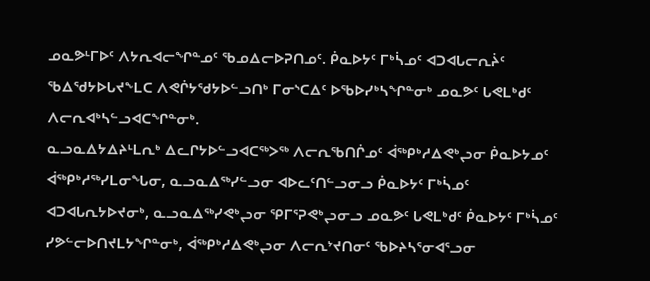ᓄᓇᕗᒻᒥᐅᑦ ᐱᔭᕆᐊᓕᖏᓐᓄᑦ ᖃᓄᐃᓕᐅᕈᑎᓄᑦ. ᑮᓇᐅᔭᑦ ᒥᒃᓵᓄᑦ ᐊᑐᐊᒐᓕᕆᔩᑦ ᖃᐃᖁᔭᐅᒐᔪᖕᒪᑕ ᐱᕙᒌᔭᖁᔭᐅᓪᓗᑎᒃ ᒥᓂᔅᑕᐃᑦ ᐅᖃᐅᓯᒃᓴᖏᓐᓂᒃ ᓄᓇᕗᑦ ᒐᕙᒪᒃᑯᑦ ᐱᓕᕆᐊᒃᓴᓪᓗᐊᑕᖏᓐᓂᒃ.
ᓇᓗᓇᐃᔭᐃᔨᒻᒪᕆᒃ ᐃᓚᒋᔭᐅᓪᓗᐊᑕᖅᐳᖅ ᐱᓕᕆᖃᑎᒌᓄᑦ ᐋᖅᑭᒃᓱᐃᕙᒃᖢᓂ ᑮᓇᐅᔭᓄᑦ ᐋᖅᑭᒃᓱᖅᓯᒪᓂᖓᓂ, ᓇᓗᓇᐃᖅᓯᓪᓗᓂ ᐊᐅᓚᑦᑎᓪᓗᓂᓗ ᑮᓇᐅᔭᑦ ᒥᒃᓵᓄᑦ ᐊᑐᐊᒐᕆᔭᐅᔪᓂᒃ, ᓇᓗᓇᐃᖅᓯᕙᒃᖢᓂ ᕿᒥᕐᕈᕙᒃᖢᓂᓗ ᓄᓇᕗᑦ ᒐᕙᒪᒃᑯᑦ ᑮᓇᐅᔭᑦ ᒥᒃᓵᓄᑦ ᓯᕗᓪᓕᐅᑎᔪᒪᔭᖏᓐᓂᒃ, ᐋᖅᑭᒃᓱᐃᕙᒃᖢᓂ ᐱᓕᕆᔾᔪᑎᓂᑦ ᖃᐅᔨᓴᕐᓂᐊᕐᓗᓂ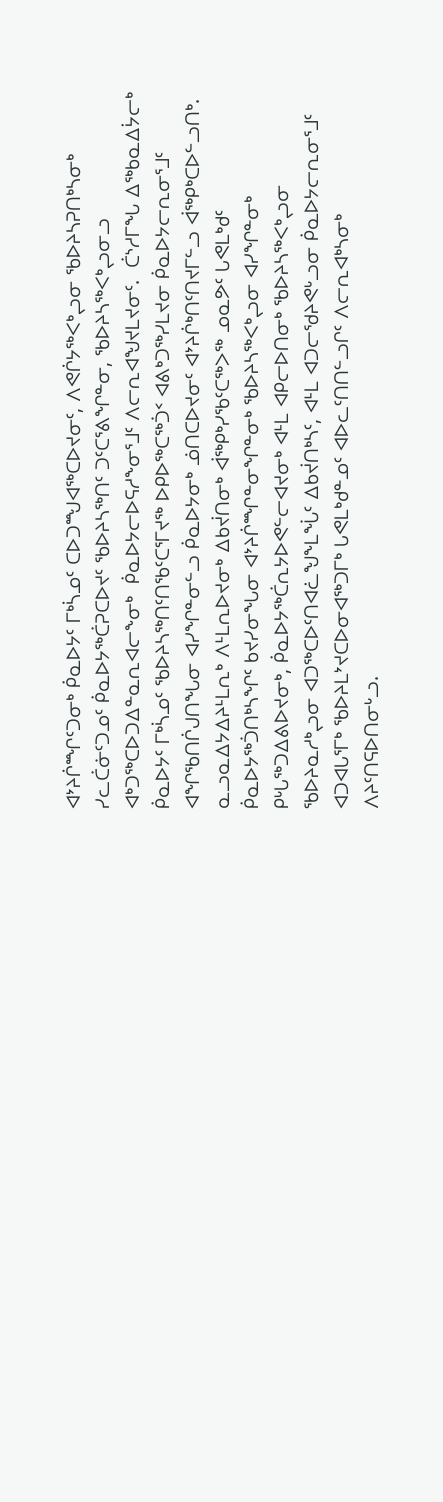ᐊᔾᔨᒌᙱᑦᑐᓂᒃ ᑮᓇᐅᔭᑦ ᒥᒃᓵᓄᑦ ᑕᐅᑐᙳᐊᖅᑕᐅᔪᓂᑦ, ᐱᕙᒌᔭᖅᐸᒃᖢᓂ ᖃᐅᔨᓴᕈᑎᒃᓴᓂᒃ ᓯᓚᑖᓃᑦᑐᓄᑦ ᑮᓇᐅᔭᖅᑖᕈᑕᐅᔪᑦ ᖃᐅᔨᓴᖅᑎᑦ ᑐᑦᑕᕐᕕᖏᓐᓂ, ᖃᐅᔨᓴᖅᐸᒃᖢᓂᓗ ᐊᒃᑐᖅᑕᐅᑐᐃᓐᓇᕆᐊᓕᖕᓂᒃ  ᑮᓇᐅᔭᓕᐅᕋᓱᖕᓂᕐᒧᑦ ᐱᓕᕆᐊᖑᔪᒪᔪᓂᑦ.  ᑖᔅᓱᒥᖓ ᐃᖅᑲᓇᐃᔮᓕᒃ ᑮᓇᐅᔭᑦ ᒥᒃᓵᓄᑦ ᖃᐅᔨᓴᖅᑎᑦᑎᖃᑦᑕᕐᒥᔪᖅ ᐅᑭᐅᖅᑕᖅᑑᑉ ᐊᕕᒃᑐᖅᓯᒪᔪᓂ ᑮᓇᐅᔭᓕᕆᓂᕐᒧᑦ ᐊᖏᖃᑎᒌᒍᑎᖓᓂ ᐊᓯᖏᓐᓂᓪᓗ ᑮᓇᐅᔭᓂᒃ ᓅᑎᑕᐅᔪᓂᑦ ᐊᔾᔨᒌᒃᑎᑦᑎᔪᒥᓪᓗ ᐋᖅᑭᒃᑕᐅᓪᓗᑎᒃ. ᓇᓗᓇᐃᔭᐃᔨᒻᒪᕆᒃ ᐱᒻᒪᕆᐅᔪᓂᒃ ᐃᑲᔫᑎᓂᒃ ᐋᖅᑭᒃᓯᖃᑦᑕᖅᐳᖅ ᓄᓇᕗᑦ ᒐᕙᒪᒃᑯᑦ ᑮᓇᐅᔭᖅᑑᑎᒃᓴᖏᑦ ᑲᔪᓯᓂᖓᓂ ᐊᔾᔨᒌᙱᓐᓂᖏᓐᓂᒃ ᖃᐅᔨᓴᖅᐸᒃᖢᓂ ᐊᓯᖏᓐᓂᒃ ᑭᒡᒐᖅᑐᐃᕕᐅᔪᓂᒃ, ᑮᓇᐅᔭᖅᑖᕆᔭᐅᕙᓪᓕᐊᔪᓂᒃ ᐊᒻᒪ ᐊᑭᓕᐅᑎᓂᒃ ᖃᐅᔨᓴᖅᐸᒃᖢᓂ ᖃᐅᔨᓇᓱᒃᖢᓂ ᐊᑐᖅᑕᐅᑦᑎᐊᓛᖑᖕᒪᖔᑦ ᐃᑲᔫᑎᒃᓴᑦ, ᐊᒻᒪ ᐊᑐᓕᖁᔨᕙᒡᓗᓂ ᑮᓇᐅᔭᓕᕆᓂᕐᒧᑦ ᐊᑐᐊᒐᕐᒥᒃ ᖃᐅᔨᒪᔾᔪᑕᐅᓂᐊᖅᑐᒥᒃ ᒐᕙᒪᒃᑯᓐᓄᑦ ᐊᐅᓚᑦᑎᑎᓪᓗᒋᑦ ᐱᓕᕆᐊᒃᓴᓂᒃ ᐱᔨᑦᑎᕋᐅᑎᓂᒡᓗ.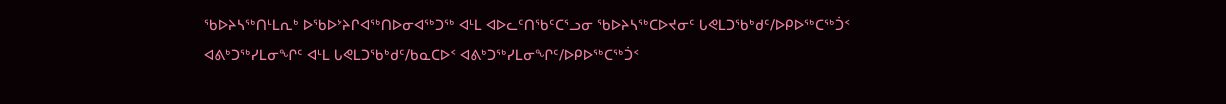ᖃᐅᔨᓴᖅᑎᒻᒪᕆᒃ ᐅᖃᐅᔾᔨᒋᐊᖅᑎᐅᓂᐊᖅᑐᖅ ᐊᒻᒪ ᐊᐅᓚᑦᑎᖃᑦᑕᕐᓗᓂ ᖃᐅᔨᓴᖅᑕᐅᔪᓂᑦ ᒐᕙᒪᑐᖃᒃᑯᑦ/ᐅᑭᐅᖅᑕᖅᑑᑉ ᐊᕕᒃᑐᖅᓯᒪᓂᖏᑦ ᐊᒻᒪ ᒐᕙᒪᑐᖃᒃᑯᑦ/ᑲᓇᑕᐅᑉ ᐊᕕᒃᑐᖅᓯᒪᓂᖏᑦ/ᐅᑭᐅᖅᑕᖅᑑᑉ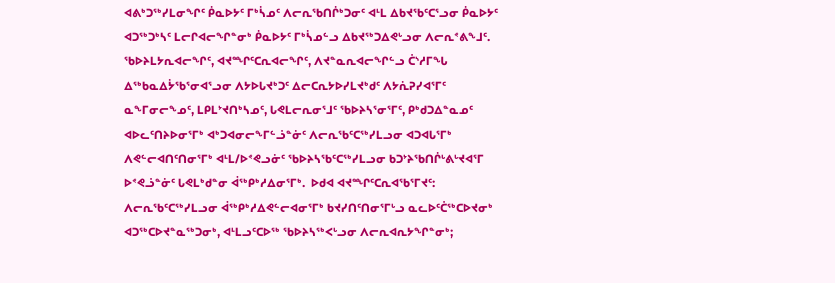ᐊᕕᒃᑐᖅᓯᒪᓂᖏᑦ ᑮᓇᐅᔭᑦ ᒥᒃᓵᓄᑦ ᐱᓕᕆᖃᑎᒌᒃᑐᓂᑦ ᐊᒻᒪ ᐃᑲᔪᖃᑦᑕᕐᓗᓂ ᑮᓇᐅᔭᑦ ᐊᑐᖅᑐᒃᓴᑦ ᒪᓕᒋᐊᓕᖏᓐᓂᒃ ᑮᓇᐅᔭᑦ ᒥᒃᓵᓄᓪᓗ ᐃᑲᔪᖅᑐᐃᕙᒡᓗᓂ ᐱᓕᕆᕝᕕᖕᒧᑦ.
ᖃᐅᔨᒪᔭᕆᐊᓕᖏᑦ, ᐊᔪᙱᑦᑕᕆᐊᓕᖏᑦ, ᐱᔪᓐᓇᕆᐊᓕᖏᓪᓗ ᑖᔅᓱᒥᖓ ᐃᖅᑲᓇᐃᔮᖃᕐᓂᐊᕐᓗᓂ ᐱᔭᐅᒐᔪᒃᑐᑦ ᐃᓕᑕᕆᔭᐅᓯᒪᔪᒃᑯᑦ ᐱᔭᕇᕈᓯᐊᕐᒥᑦ ᓇᖕᒥᓂᓕᖕᓄᑦ, ᒪᑭᒪᔾᔪᑎᒃᓴᓄᑦ, ᒐᕙᒪᓕᕆᓂᕐᒧᑦ ᖃᐅᔨᓴᕐᓂᕐᒥᑦ, ᑭᒃᑯᑐᐃᓐᓇᓄᑦ ᐊᐅᓚᑦᑎᔨᐅᓂᕐᒥᒃ ᐊᒃᑐᐊᓂᓕᖕᒥᓪᓘᓐᓃᑦ ᐱᓕᕆᖃᑦᑕᖅᓯᒪᓗᓂ ᐊᑐᐊᒐᕐᒥᒃ ᐱᕙᓪᓕᐊᑎᑦᑎᓂᕐᒥᒃ ᐊᒻᒪ/ᐅᕝᕙᓗᓃᑦ ᖃᐅᔨᓴᖃᑦᑕᖅᓯᒪᓗᓂ ᑲᑐᔾᔨᖃᑎᒌᒡᕕᒡᔪᐊᕐᒥ ᐅᕝᕙᓘᓐᓃᑦ ᒐᕙᒪᒃᑯᓐᓂ ᐋᖅᑭᒃᓱᐃᓂᕐᒥᒃ.  ᐅᑯᐊ ᐊᔪᙱᑦᑕᕆᐊᖃᕐᒥᔪᑦ: ᐱᓕᕆᖃᑦᑕᖅᓯᒪᓗᓂ ᐋᖅᑭᒃᓱᐃᕙᓪᓕᐊᓂᕐᒥᒃ ᑲᔪᓯᑎᑦᑎᓂᕐᒥᒡᓗ ᓇᓚᐅᑦᑖᖅᑕᐅᔪᓂᒃ ᐊᑐᖅᑕᐅᔪᓐᓇᖅᑐᓂᒃ, ᐊᒻᒪᓗᑦᑕᐅᖅ ᖃᐅᔨᓴᖅᐸᒡᓗᓂ ᐱᓕᕆᐊᕆᔭᖏᓐᓂᒃ;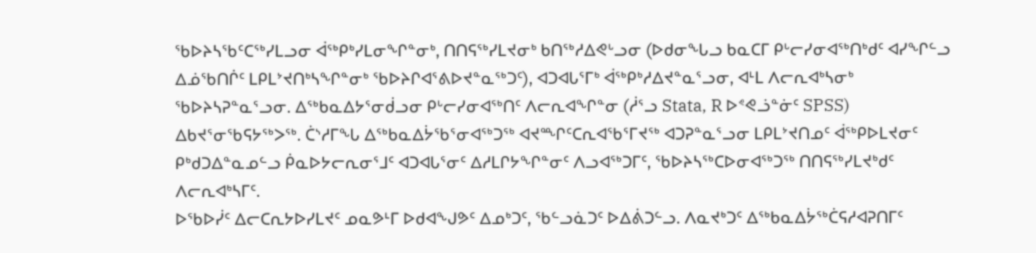ᖃᐅᔨᓴᖃᑦᑕᖅᓯᒪᓗᓂ ᐋᖅᑭᒃᓯᒪᓂᖏᓐᓂᒃ, ᑎᑎᕋᖅᓯᒪᔪᓂᒃ ᑲᑎᖅᓱᐃᕙᒡᓗᓂ (ᐅᑯᓂᖓᓗ ᑲᓇᑕᒥ ᑭᒡᓕᓯᓂᐊᖅᑎᒃᑯᑦ ᐊᓯᖏᓪᓗ ᐃᓅᖃᑎᒌᑦ ᒪᑭᒪᔾᔪᑎᒃᓴᖏᓐᓂᒃ ᖃᐅᔨᒋᐊᕐᕕᐅᔪᓐᓇᖅᑐᑦ), ᐊᑐᐊᒐᕐᒥᒃ ᐋᖅᑭᒃᓱᐃᔪᓐᓇᕐᓗᓂ, ᐊᒻᒪ ᐱᓕᕆᐊᒃᓴᓂᒃ ᖃᐅᔨᓴᕈᓐᓇᕐᓗᓂ. ᐃᖅᑲᓇᐃᔭᕐᓂᑰᓗᓂ ᑭᒡᓕᓯᓂᐊᖅᑎᑦ ᐱᓕᕆᐊᖏᓐᓂ (ᓲᕐᓗ Stata, R ᐅᕝᕙᓘᓐᓃᑦ SPSS) ᐃᑲᔪᕐᓂᖃᕋᔭᖅᐳᖅ. ᑖᔅᓱᒥᖓ ᐃᖅᑲᓇᐃᔮᖃᕐᓂᐊᖅᑐᖅ ᐊᔪᙱᑦᑕᕆᐊᖃᕐᒥᔪᖅ ᐊᑐᕈᓐᓇᕐᓗᓂ ᒪᑭᒪᔾᔪᑎᓄᑦ ᐋᖅᑭᐅᒪᔪᓂᑦ ᑭᒃᑯᑐᐃᓐᓇᓄᓪᓗ ᑮᓇᐅᔭᓕᕆᓂᕐᒧᑦ ᐊᑐᐊᒐᕐᓂᑦ ᐃᓱᒪᒋᔭᖏᓐᓂᑦ ᐱᓗᐊᖅᑐᒥᑦ, ᖃᐅᔨᓴᖅᑕᐅᓂᐊᖅᑐᖅ ᑎᑎᕋᖅᓯᒪᔪᒃᑯᑦ ᐱᓕᕆᐊᒃᓴᒥᑦ.
ᐅᖃᐅᓰᑦ ᐃᓕᑕᕆᔭᐅᓯᒪᔪᑦ ᓄᓇᕗᒻᒥ ᐅᑯᐊᖑᕗᑦ ᐃᓄᒃᑐᑦ, ᖃᓪᓗᓈᑐᑦ ᐅᐃᕖᑐᓪᓗ. ᐱᓇᔪᒃᑐᑦ ᐃᖅᑲᓇᐃᔮᖅᑖᕋᓱᐊᕈᑎᒥᑦ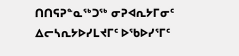ᑎᑎᕋᕈᓐᓇᖅᑐᖅ ᓂᕈᐊᕆᔭᒥᓂᑦ ᐃᓕᓴᕆᔭᐅᓯᒪᔪᒥᑦ ᐅᖃᐅᓯᕐᒥᑦ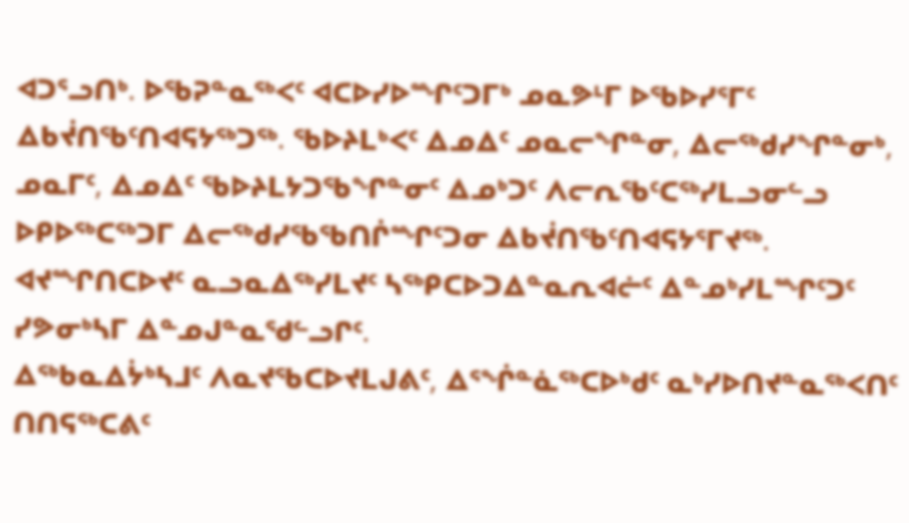ᐊᑐᕐᓗᑎᒃ. ᐅᖃᕈᓐᓇᖅᐸᑦ ᐊᑕᐅᓯᐅᙱᑦᑐᒥᒃ ᓄᓇᕗᒻᒥ ᐅᖃᐅᓯᕐᒥᑦ ᐃᑲᔫᑎᖃᑦᑎᐊᕋᔭᖅᑐᖅ. ᖃᐅᔨᒪᒃᐸᑦ ᐃᓄᐃᑦ ᓄᓇᓕᖏᓐᓂ, ᐃᓕᖅᑯᓯᖏᓐᓂᒃ, ᓄᓇᒥᑦ, ᐃᓄᐃᑦ ᖃᐅᔨᒪᔭᑐᖃᖏᓐᓂᑦ ᐃᓄᒃᑐᑦ ᐱᓕᕆᖃᑦᑕᖅᓯᒪᓗᓂᓪᓗ ᐅᑭᐅᖅᑕᖅᑐᒥ ᐃᓕᖅᑯᓯᖃᖃᑎᒌᙱᑦᑐᓂ ᐃᑲᔫᑎᖃᑦᑎᐊᕋᔭᕐᒥᔪᖅ.
ᐊᔪᙱᑎᑕᐅᔪᑦ ᓇᓗᓇᐃᖅᓯᒪᔪᑦ ᓴᖅᑭᑕᐅᑐᐃᓐᓇᕆᐊᓖᑦ ᐃᓐᓄᒃᓯᒪᙱᑦᑐᑦ ᓯᕗᓂᒃᓴᒥ ᐃᓐᓄᒍᓐᓇᖁᓪᓗᒋᑦ.
ᐃᖅᑲᓇᐃᔮᒃᓴᒧᑦ ᐱᓇᔪᖃᑕᐅᔪᒪᒍᕕᑦ, ᐃᕐᖐᓐᓈᖅᑕᐅᒃᑯᑦ ᓇᒃᓯᐅᑎᔪᓐᓇᖅᐸᑎᑦ ᑎᑎᕋᖅᑕᕕᑦ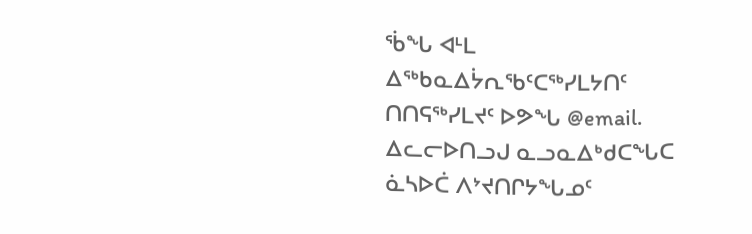ᖄᖓ ᐊᒻᒪ ᐃᖅᑲᓇᐃᔮᕆᖃᑦᑕᖅᓯᒪᔭᑎᑦ ᑎᑎᕋᖅᓯᒪᔪᑦ ᐅᕗᖓ @email. ᐃᓚᓕᐅᑎᓗᒍ ᓇᓗᓇᐃᒃᑯᑕᖓᑕ ᓈᓴᐅᑖ ᐱᔾᔪᑎᒋᔭᖓᓄᑦ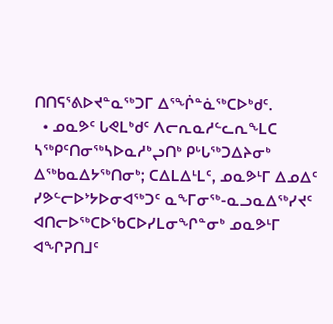ᑎᑎᕋᕐᕕᐅᔪᓐᓇᖅᑐᒥ ᐃᕐᖐᓐᓈᖅᑕᐅᒃᑯᑦ.
  • ᓄᓇᕗᑦ ᒐᕙᒪᒃᑯᑦ ᐱᓕᕆᓇᓱᓪᓚᕆᖕᒪᑕ ᓴᖅᑭᑦᑎᓂᖅᓴᐅᓇᓱᒃᖢᑎᒃ ᑭᒡᒐᖅᑐᐃᔨᓂᒃ ᐃᖅᑲᓇᐃᔭᖅᑎᓂᒃ; ᑕᐃᒪᐃᒻᒪᑦ, ᓄᓇᕗᒻᒥ ᐃᓄᐃᑦ ᓯᕗᓪᓕᐅᔾᔭᐅᓂᐊᖅᑐᑦ ᓇᖕᒥᓂᖅ-ᓇᓗᓇᐃᖅᓯᔪᑦ ᐊᑎᓕᐅᖅᑕᐅᖃᑕᐅᓯᒪᓂᖏᓐᓂᒃ ᓄᓇᕗᒻᒥ ᐊᖏᕈᑎᒧᑦ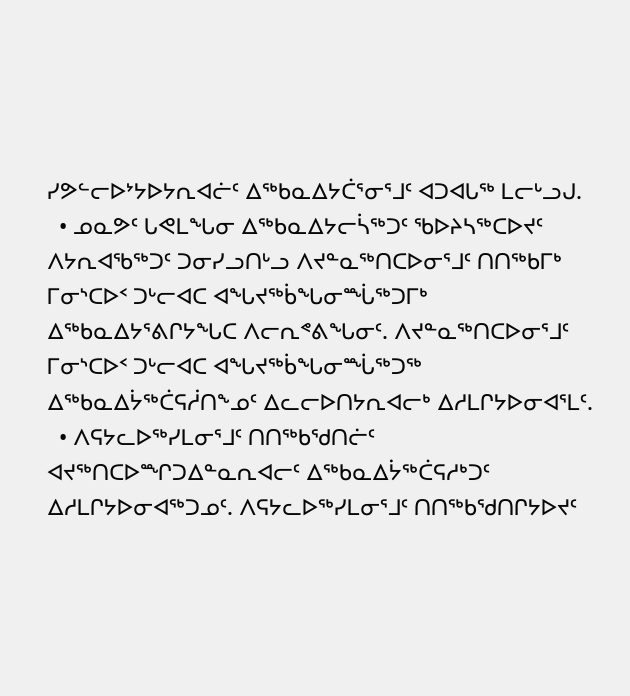ᓯᕗᓪᓕᐅᔾᔭᐅᔭᕆᐊᓖᑦ ᐃᖅᑲᓇᐃᔭᑖᕐᓂᕐᒧᑦ ᐊᑐᐊᒐᖅ ᒪᓕᒡᓗᒍ.
  • ᓄᓇᕗᑦ ᒐᕙᒪᖓᓂ ᐃᖅᑲᓇᐃᔭᓕᓵᖅᑐᑦ ᖃᐅᔨᓴᖅᑕᐅᔪᑦ ᐱᔭᕆᐊᖃᖅᑐᑦ ᑐᓂᓯᓗᑎᒡᓗ ᐱᔪᓐᓇᖅᑎᑕᐅᓂᕐᒧᑦ ᑎᑎᖅᑲᒥᒃ ᒥᓂᔅᑕᐅᑉ ᑐᒡᓕᐊᑕ ᐊᖓᔪᖅᑳᖓᓂᙶᖅᑐᒥᒃ ᐃᖅᑲᓇᐃᔭᕐᕕᒋᔭᖓᑕ ᐱᓕᕆᕝᕕᖓᓂᑦ. ᐱᔪᓐᓇᖅᑎᑕᐅᓂᕐᒧᑦ ᒥᓂᔅᑕᐅᑉ ᑐᒡᓕᐊᑕ ᐊᖓᔪᖅᑳᖓᓂᙶᖅᑐᖅ ᐃᖅᑲᓇᐃᔮᖅᑖᕋᓲᑎᖕᓄᑦ ᐃᓚᓕᐅᑎᔭᕆᐊᓕᒃ ᐃᓱᒪᒋᔭᐅᓂᐊᕐᒪᑦ.
  • ᐱᕋᔭᓚᐅᖅᓯᒪᓂᕐᒧᑦ ᑎᑎᖅᑲᖁᑎᓖᑦ ᐊᔪᖅᑎᑕᐅᙱᑐᐃᓐᓇᕆᐊᓕᑦ ᐃᖅᑲᓇᐃᔮᖅᑖᕋᓱᒃᑐᑦ ᐃᓱᒪᒋᔭᐅᓂᐊᖅᑐᓄᑦ. ᐱᕋᔭᓚᐅᖅᓯᒪᓂᕐᒧᑦ ᑎᑎᖅᑲᖁᑎᒋᔭᐅᔪᑦ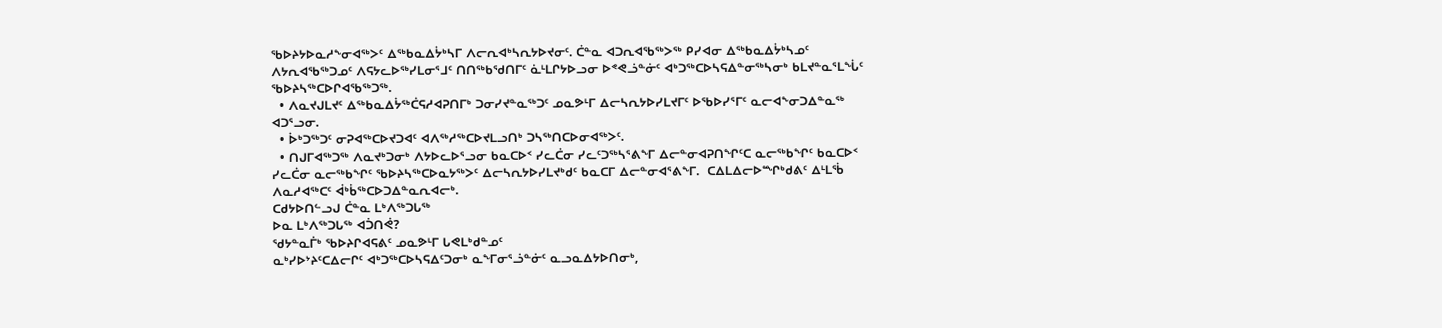ᖃᐅᔨᔭᐅᓇᓱᖕᓂᐊᖅᐳᑦ ᐃᖅᑲᓇᐃᔮᒃᓴᒥ ᐱᓕᕆᐊᒃᓴᕆᔭᐅᔪᓂᑦ. ᑖᓐᓇ ᐊᑐᕆᐊᖃᖅᐳᖅ ᑭᓯᐊᓂ ᐃᖅᑲᓇᐃᔮᒃᓴᓄᑦ ᐱᔭᕆᐊᖃᖅᑐᓄᑦ ᐱᕋᔭᓚᐅᖅᓯᒪᓂᕐᒧᑦ ᑎᑎᖅᑲᖁᑎᒥᑦ ᓈᒻᒪᒋᔭᐅᓗᓂ ᐅᕝᕙᓘᓐᓃᑦ ᐊᒃᑐᖅᑕᐅᓴᕋᐃᓐᓂᖅᓴᓂᒃ ᑲᒪᔪᓐᓇᕐᒪᖔᑦ ᖃᐅᔨᓴᖅᑕᐅᒋᐊᖃᖅᑐᖅ.
  • ᐱᓇᔪᒍᒪᔪᑦ ᐃᖅᑲᓇᐃᔮᖅᑖᕋᓱᐊᕈᑎᒥᒃ ᑐᓂᓯᔪᓐᓇᖅᑐᑦ ᓄᓇᕗᒻᒥ ᐃᓕᓴᕆᔭᐅᓯᒪᔪᒥᑦ ᐅᖃᐅᓯᕐᒥᑦ ᓇᓕᐊᖕᓂᑐᐃᓐᓇᖅ ᐊᑐᕐᓗᓂ.
  • ᐆᒃᑐᖅᑐᑦ ᓂᕈᐊᖅᑕᐅᔪᑐᐊᑦ ᐊᐱᖅᓱᖅᑕᐅᔪᒪᓗᑎᒃ ᑐᓴᖅᑎᑕᐅᓂᐊᖅᐳᑦ.
  • ᑎᒍᒥᐊᖅᑐᖅ ᐱᓇᔪᒃᑐᓂᒃ ᐱᔭᐅᓚᐅᕐᓗᓂ ᑲᓇᑕᐅᑉ ᓯᓚᑖᓂ ᓯᓚᑦᑐᖅᓴᕐᕕᖕᒥ ᐃᓕᓐᓂᐊᕈᑎᖏᑦᑕ ᓇᓕᖅᑲᖏᑦ ᑲᓇᑕᐅᑉ ᓯᓚᑖᓂ ᓇᓕᖅᑲᖏᑦ ᖃᐅᔨᓴᖅᑕᐅᓇᔭᖅᐳᑦ ᐃᓕᓴᕆᔭᐅᓯᒪᔪᒃᑯᑦ ᑲᓇᑕᒥ ᐃᓕᓐᓂᐊᕐᕕᖕᒥ.  ᑕᐃᒪᐃᓕᐅᙱᒃᑯᕕᑦ ᐃᒻᒪᖄ ᐱᓇᓱᐊᖅᑕᑦ ᐋᒃᑳᖅᑕᐅᑐᐃᓐᓇᕆᐊᓕᒃ.
ᑕᑯᔭᐅᑎᓪᓗᒍ ᑖᓐᓇ ᒪᒃᐱᖅᑐᒐᖅ
ᐅᓇ ᒪᒃᐱᖅᑐᒐᖅ ᐊᑑᑎᕚ?
ᖁᔭᓐᓇᒦᒃ ᖃᐅᔨᒋᐊᕋᕕᑦ ᓄᓇᕗᒻᒥ ᒐᕙᒪᒃᑯᓐᓄᑦ
ᓇᒃᓯᐅᔾᔨᑦᑕᐃᓕᒋᑦ ᐊᒃᑐᖅᑕᐅᓴᕋᐃᑦᑐᓂᒃ ᓇᖕᒥᓂᕐᓘᓐᓃᑦ ᓇᓗᓇᐃᔭᐅᑎᓂᒃ,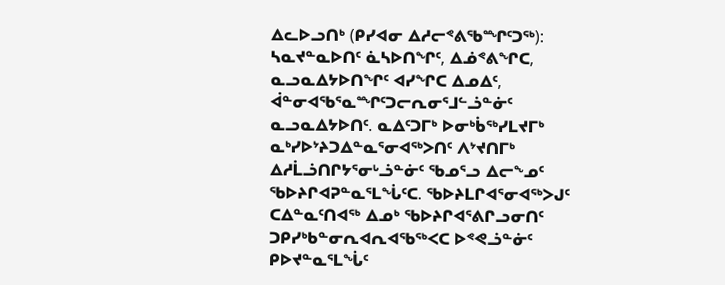ᐃᓚᐅᓗᑎᒃ (ᑭᓯᐊᓂ ᐃᓱᓕᕝᕕᖃᙱᑦᑐᖅ): ᓴᓇᔪᓐᓇᐅᑎᑦ ᓈᓴᐅᑎᖏᑦ, ᐃᓅᕝᕕᖏᑕ, ᓇᓗᓇᐃᔭᐅᑎᖏᑦ ᐊᓯᖏᑕ ᐃᓄᐃᑦ, ᐋᓐᓂᐊᖃᕐᓇᙱᑦᑐᓕᕆᓂᕐᒧᓪᓘᓐᓃᑦ ᓇᓗᓇᐃᔭᐅᑎᑦ. ᓇᐃᑦᑐᒥᒃ ᐅᓂᒃᑳᖅᓯᒪᔪᒥᒃ ᓇᒃᓯᐅᔾᔨᑐᐃᓐᓇᕐᓂᐊᖅᐳᑎᑦ ᐱᔾᔪᑎᒥᒃ ᐃᓱᒫᓘᑎᒋᔭᕐᓂᒡᓘᓐᓃᑦ ᖃᓄᕐᓗ ᐃᓕᖕᓄᑦ ᖃᐅᔨᒋᐊᕈᓐᓇᕐᒪᖔᑦᑕ. ᖃᐅᔨᒪᒋᐊᕐᓂᐊᖅᐳᒍᑦ ᑕᐃᓐᓇᑦᑎᐊᖅ ᐃᓄᒃ ᖃᐅᔨᒋᐊᕐᕕᒋᓗᓂᑎᑦ ᑐᑭᓯᒃᑲᓐᓂᕆᐊᕆᐊᖃᖅᐸᑕ ᐅᕝᕙᓘᓐᓃᑦ ᑭᐅᔪᓐᓇᕐᒪᖔᑦ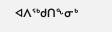ᐊᐱᖅᑯᑎᖕᓂᒃ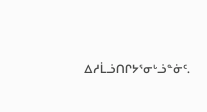ᐃᓱᒫᓘᑎᒋᔭᕐᓂᒡᓘᓐᓃᑦ.